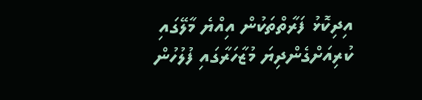އިދިކޮޅު ފަރާތްތަކުން އިއްޔެ މާލޭގައި ކުރިއަށްގެންދިޔަ މުޒާހަރާގައި ފުލުހުން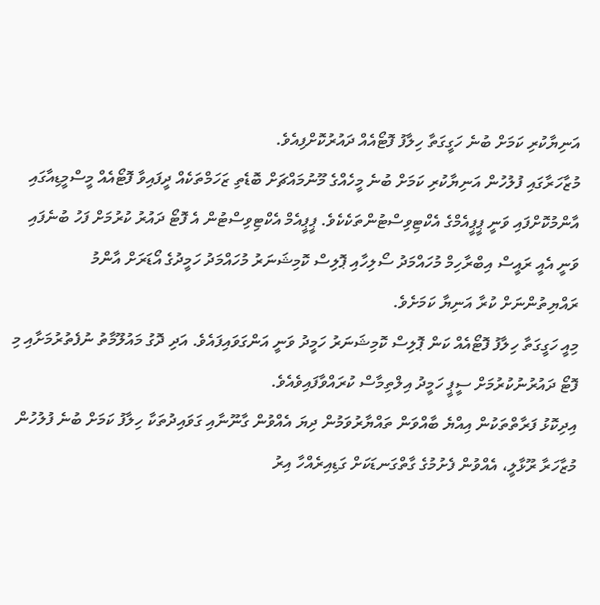އަނިޔާކުރި ކަމަށް ބުނެ ހަގީގަތާ ހިލާފު ފޮޓޯއެއް ދައުރުކޮށްފިއެވެ.
މުޒާހަރާގައި ފުލުހުން އަނިޔާކުރި ކަމަށް ބުނެ މީހެއްގެ މޫނުމައްޗަށް ބޮޑެތި ޒަހަމްތަކެއް ދީފައިވާ ފޮޓޯއެއް މީސްމީޑިއާގައި އާންމުކޮށްފައި ވަނީ ޕީޕީއެމްގެ އެކްޓިވިސްޓުންތަކެކެވެ. ޕީޕީއެމް އެކްޓިވިސްޓުން އެ ފޮޓޯ ދައުރު ކުރުމަށް ފަހު ބުނެފައި ވަނީ އެއީ ރައީސް އިބްރާހިމް މުހައްމަދު ސޯލިހާއި ޕޮލިސް ކޮމިޝަނަރު މުހައްމަދު ހަމީދުގެ އޯޑަރަށް އާންމު ރައްޔިތުންނަށް ކުރާ އަނިޔާ ކަމަށެވެ.
މިއީ ހަގީގަތާ ހިލާފު ފޮޓޯއެއް ކަން ޕޮލިސް ކޮމިޝަނަރު ހަމީދު ވަނީ އަންގަވައިފައެވެ. އަދި ދޮގު މައުލޫމާތު ނުފެތުރުމަށާއި މި ފޮޓޯ ދައުރުނުކުރުމަށް ސީޕީ ހަމީދު އިލްތިމާސް ކުރައްވާފައިވެއެވެ.
އިދިކޮޅު ފަރާތްތަކުން އިއްޔެ ބާއްވަން ތައްޔާރުވަމުން ދިޔަ އެއްވުން ގާނޫނާއި ގަވައިދުތަކާ ހިލާފު ކަމަށް ބުނެ ފުލުހުން މުޒާހަރާ ރޫޅާލީ، އެއްވުން ފެށުމުގެ ގާތްގަނޑަކަށް ގަޑިއިރެއްހާ އިރު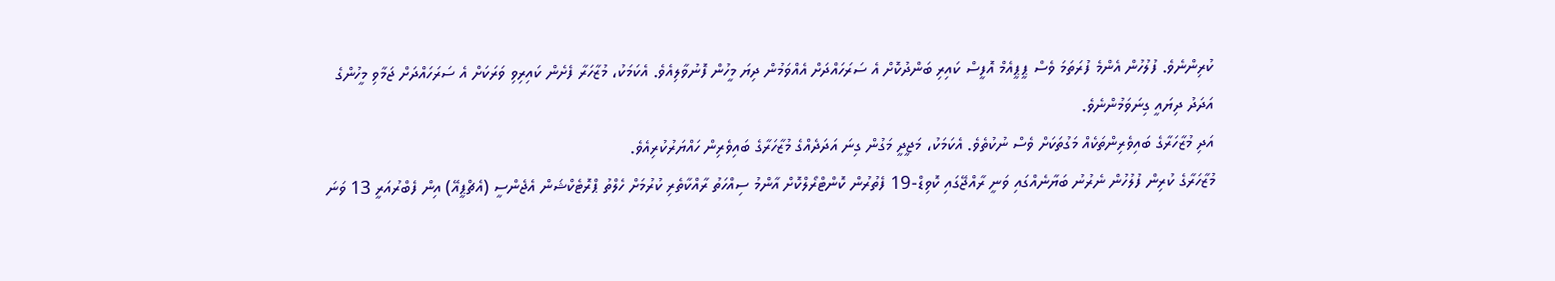ކުރިންނެވެ. ފުލުހުން އެންމެ ފުރަތަމަ ވެސް ޕީޕީއެމް އޮފީސް ކައިރި ބަންދުކޮށް އެ ސަރަހައްދަށް އެއްވަމުން ދިޔަ މީހުން ފޮނުވާލިއެވެ. އެކަމަކު، މުޒާހަރާ ފެށެން ކައިރިވި ވަރަކަށް އެ ސަރަހައްދަށް ޖަމާވި މީހުންގެ އަދަދު ދިޔައީ ގިނަވަމުންނެވެ.
އަދި މުޒާހަރާގެ ބައިވެރިންތަކެއް މަގުތަކަށް ވެސް ނުކުތެވެ. އެކަމަކު، މަޖީދީ މަގުން ގިނަ އަދަދެއްގެ މުޒާހަރާގެ ބައިވެރިން ހައްޔަރުކުރިއެވެ.
މުޒާހަރާގެ ކުރިން ފުލުހުން ނެރުނު ބަޔާނެއްގައި ވަނީ ރާއްޖޭގައި ކޮވިޑް-19 ފެތުރުން ކޮންޓްރޯލްކޮށް އާންމު ސިއްހަތު ރާއްކާތެރި ކުރުމަށް ހެލްތު ޕްރޮޓެކްޝަން އެޖެންސީ (އެޗްޕީއޭ) އިން ފެބްރުއަރީ 13 ވަނަ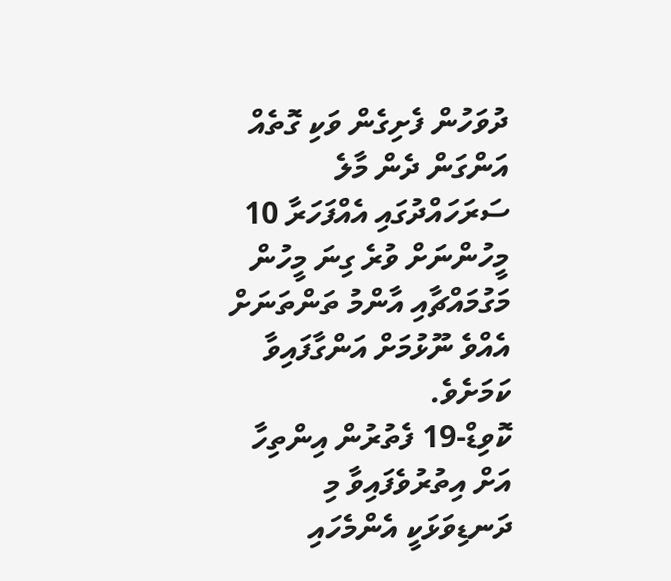ދުވަހުން ފެށިގެން ވަކި ގޮތެއް އަންގަން ދެން މާލެ ސަރަހައްދުގައި އެއްފަހަރާ 10 މީހުންނަށް ވުރެ ގިނަ މީހުން މަގުމައްޗާއި އާންމު ތަންތަނަށް އެއްވެ ނޫޅުމަށް އަންގާފައިވާ ކަމަށެވެ.
ކޮވިޑް-19 ފެތުރުން އިންތިހާ އަށް އިތުރުވެފައިވާ މި ދަނޑިވަޅަކީ އެންމެހައި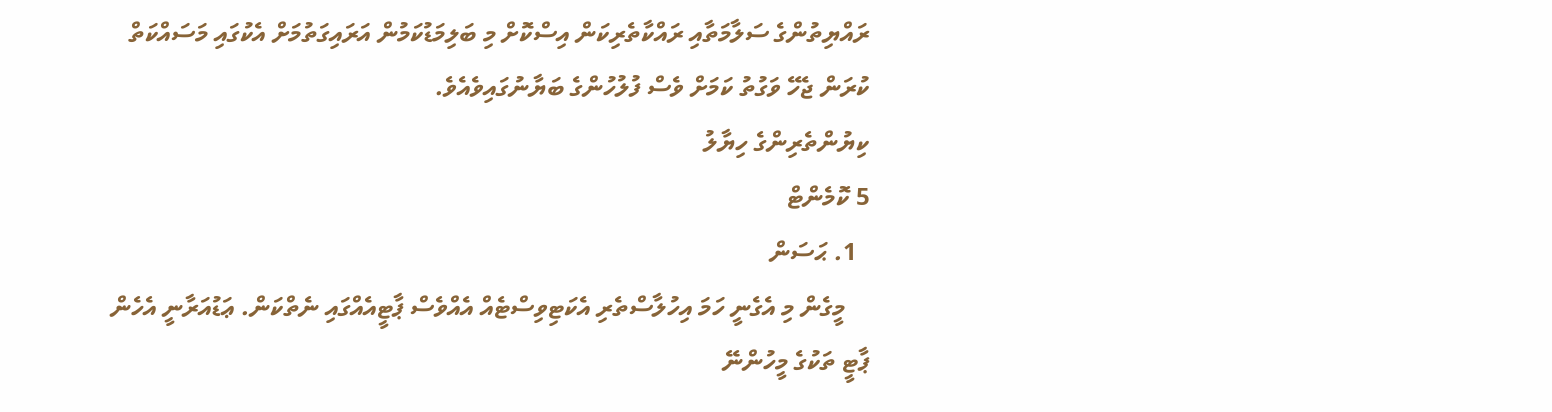ރައްޔިތުންގެ ސަލާމަތާއި ރައްކާތެރިކަން އިސްކޮށް މި ބަލިމަޑުކަމުން އަރައިގަތުމަށް އެކުގައި މަސައްކަތް ކުރަން ޖެހޭ ވަގުތު ކަމަށް ވެސް ފުލުހުންގެ ބަޔާނުގައިވެއެވެ.
ކިޔުންތެރިންގެ ހިޔާލު
5 ކޮމެންޓް
  1. ޙަސަން
    މީގެން މި އެގެނީ ހަމަ އިހުލާސްތެރި އެކަޓިވިސްޓެއް އެއްވެސް ޕާޓީއެއްގައި ނެތްކަން. ޢަޑުއަރާނީ އެހެން ޕާޓީ ތަކުގެ މީހުންނޭ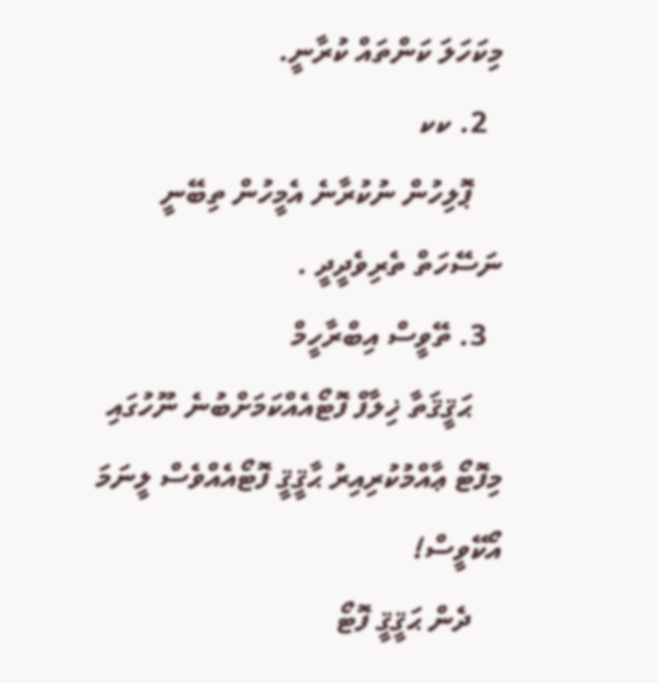މިކަހަލަ ކަންތައް ކުރާނީ.
  2. ކކ
    ޕޮލިހުން ނުކުރާނެ އެމީހުން ތިބޭނީ ނަސޭހަތް ތެރިވެދީދީ .
  3. ތޭވީސް އިބްރާހީމް
    ޙަޤީޤަތާ ޚިލާފް ފޮޓޯއެއްކަމަށްބުނެ ނޫހުގައި މިފޮޓޯ ޢާއްމުކުރިއިރު ޙާޤީޤީ ފޮޓޯއެއްވެސް ލީނަމަ އޯކޭވީސް!
    ދެން ޙަޤީޤީ ފޮޓޯ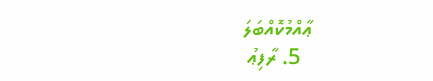ޢާއްމުކޮއްބަލަ
  5. ރާފިޢު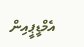އެމްޑީޕީއިން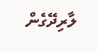ލާރިދޭގެން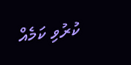ކުރުވި ކަމެއް